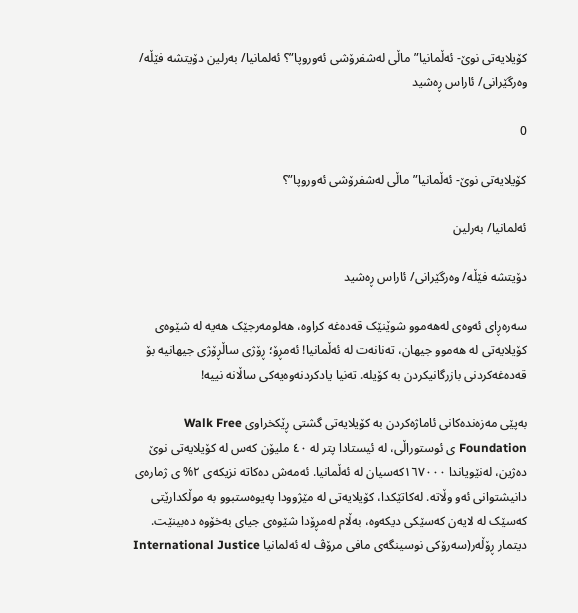کۆیلایەتی نوێ- ئەڵمانیا” ماڵی لەشفرۆشی ئەوروپا”؟ ئەلمانیا/ بەرلین دۆیتشە فێڵە/ وەرگێرانی/ ئاراس ڕەشید

0

کۆیلایەتی نوێ- ئەڵمانیا” ماڵی لەشفرۆشی ئەوروپا”؟

ئەلمانیا/ بەرلین

دۆیتشە فێڵە/ وەرگێرانی/ ئاراس ڕەشید

سەرەڕای ئەوەی لەهەموو شوێنێک قەدەغە کراوە، هەلومەرجێک هەیە لە شێوەی کۆیلایەتی لە هەموو جیهان، تەنانەت لە ئەڵمانیا! ئەمڕۆ؛ ڕۆژی ساڵڕۆژی جیهانیە بۆ قەدەغەکردنی بازرگانیکردن بە کۆیلە. تەنیا یادکردنەوەیەکی ساڵانە نییە!

بەپێی مەزەندەکانی ئاماژەکردن بە کۆیلایەتی گشتی ڕێکخراوی Walk Free Foundation ی ئوستوراڵی، لە ئیستادا پتر لە ٤٠ ملیۆن کەس لە کۆیلایەتی نوێ دەژین، لەنێویاندا ١٦٧٠٠٠کەسیان لە ئەڵمانیا. ئەمەش دەکاتە نزیکەی ٢% ی ژمارەی دانیشتوانی ئەو وڵاتە. لەکاتێکدا، کۆیلایەتی لە مێژوودا پەیوەستبوو بە موڵکدارێتی کەسێک لە لایەن کەسێکی دیکەوە، بەڵام لەمڕۆدا شێوەی جیای بەخۆوە دەبینێت. دیتمار ڕۆڵەر(سەرۆکی نوسینگەی مافی مرۆڤ لە ئەلمانیا International Justice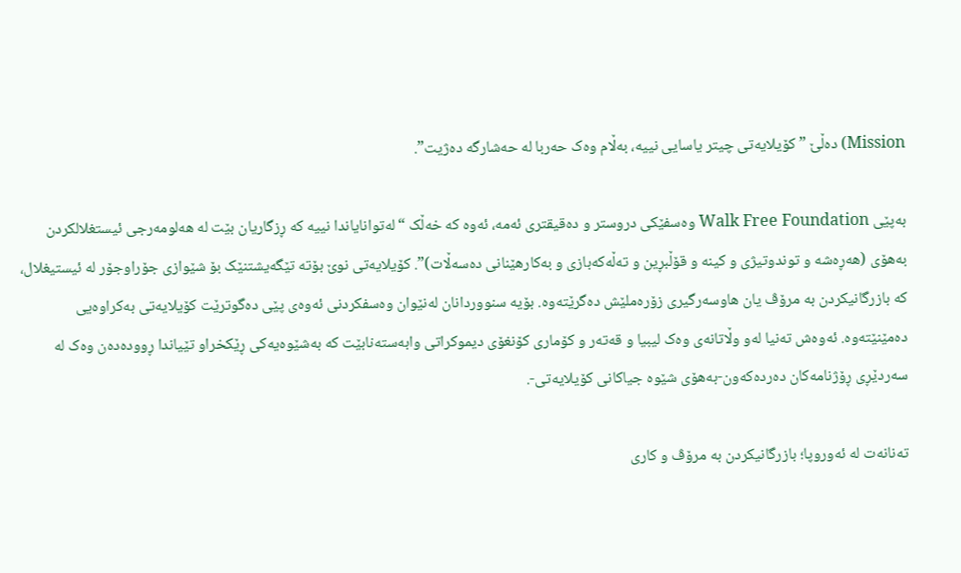Mission) دەڵێ ” کۆیلایەتی چیتر یاسایی نییە، بەڵام وەک حەربا لە حەشارگە دەژیت”.

بەپێی Walk Free Foundation وەسفێکی دروستر و دەقیقتری ئەمە، ئەوە کە خەڵک “لەتوانایاندا نییە کە ڕزگاریان بێت لە هەلومەرجی ئیستغلالکردن بەهۆی (هەڕەشە و توندوتیژی و کینە و قۆڵبڕین و تەڵەکەبازی و بەکارهێنانی دەسەڵات)”. کۆیلایەتی نوێ بۆتە تێگەیشتنێک بۆ شێوازی جۆراوجۆر لە ئیستیغلال، کە بازرگانیکردن بە مرۆڤ یان هاوسەرگیری زۆرەملێش دەگرێتەوە. بۆیە سنووردانان لەنێوان وەسفکردنی ئەوەی پێی دەگوترێت کۆیلایەتی بەکراوەیی دەمێنێتەوە. ئەوەش تەنیا لەو وڵاتانەی وەک لیبیا و قەتەر و کۆماری کۆنغۆی دیموکراتی وابەستەنابێت کە بەشێوەیەکی ڕێکخراو تێیاندا ڕوودەدەن وەک لە سەردێڕی ڕۆژنامەکان دەردەکەون-بەهۆی شێوە جیاکانی کۆیلایەتی-.

تەنانەت لە ئەوروپا؛ بازرگانیکردن بە مرۆڤ و کاری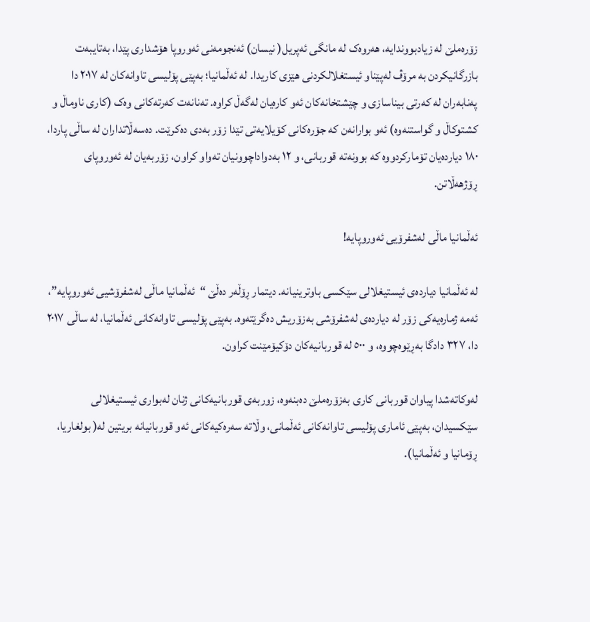زۆرەملێ لە زیادبووندایە، هەروەک لە مانگی ئەپریل( نیسان) ئەنجومەنی ئەوروپا هۆشداری پێدا، بەتایبەت بازرگانیکردن بە مرۆڤ لەپێناو ئیستغلالکردنی هێزی کاریدا. لە ئەڵمانیا؛ بەپێی پۆلیسی تاوانەکان لە ٢٠١٧ دا پەنابەران لە کەرتی بیناسازی و چێشتخانەکان ئەو کارەیان لەگەڵ کراوە. تەنانەت کەرتەکانی وەک (کاری ناوماڵ و کشتوکاڵ و گواستنەوە) ئەو بوارانەن کە جۆرەکانی کۆیلایەتی تێدا زۆر بەدی دەکرێت. دەسەڵاتداران لە ساڵی پاردا، ١٨٠ دیاردەیان تۆمارکردووە کە بوونەتە قوربانی، و ١٢ بەدواداچوونیان تەواو کراون، زۆربەیان لە ئەوروپای ڕۆژهەڵاتن.

ئەڵمانیا ماڵی لەشفرۆیی ئەوروپایە!

لە ئەڵمانیا دیاردەی ئیستیغلالی سێکسی باوترینیانە. دیتمار ڕۆڵەر دەڵێ “ئەڵمانیا ماڵی لەشفرۆشیی ئەوروپایە”، ئەمە ژمارەیەکی زۆر لە دیاردەی لەشفرۆشی بەزۆریش دەگرێتەوە. بەپێی پۆلیسی تاوانەکانی ئەڵمانیا، لە ساڵی ٢٠١٧ دا، ٣٢٧ دادگا بەڕێوەچووە، و ٥٠٠ لە قوربانیەکان دۆکیۆمێنت کراون.

لەوکاتەشدا پیاوان قوربانی کاری بەزۆرەملێ دەبنەوە، زوربەی قوربانیەکانی ژنان لەبواری ئیستیغلالی سێکسیدان، بەپێی ئاماری پۆلیسی تاوانەکانی ئەڵمانی، وڵاتە سەرەکیەکانی ئەو قوربانیانە بریتین لە( بولغاریا، ڕۆمانیا و ئەڵمانیا).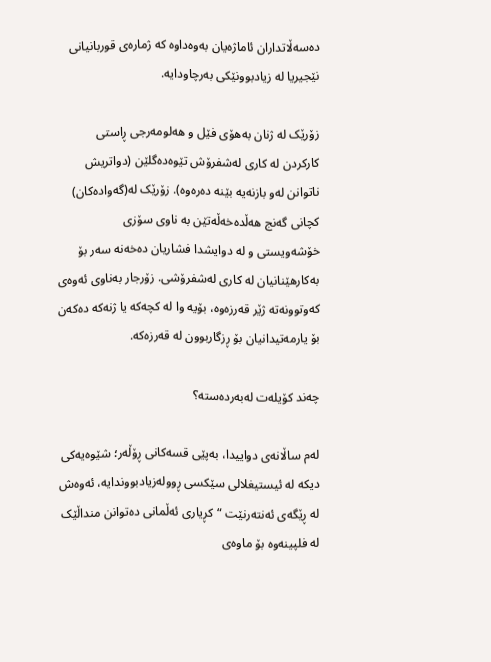دەسەڵاتداران ئاماژەیان بەوەداوە کە ژمارەی قوربانیانی نێجیریا لە زیادبوونێکی بەرچاودایە.

زۆرێک لە ژنان بەهۆی فێل و هەلومەرجی ڕاستی کارکردن لە کاری لەشفرۆش تێوەدەگلێن (دواتریش ناتوانن لەو بازنەیە بێنە دەرەوە). زۆرێک لە(گەوادەکان) کچانی گەنج هەڵدەخەڵەتێن بە ناوی سۆزی خۆشەویستی و لە دوایشدا فشاریان دەخەنە سەر بۆ بەکارهێنانیان لە کاری لەشفرۆشی. زۆرجار بەناوی ئەوەی کەوتوونەتە ژێر قەرزەوە، بۆیە وا لە کچەکە یا ژنەکە دەکەن بۆ یارمەتیدانیان بۆ ڕزگاربوون لە قەرزەکە.

چەند کۆیلەت لەبەردەستە؟

لەم ساڵانەی دواییدا، بەپێی قسەکانی ڕۆڵەر؛ شێوەیەکی دیکە لە ئیستیغلالی سێکسی ڕوولەزیادبووندایە، ئەوەش لە ڕێگەی ئەنتەرنێت “کڕیاری ئەڵمانی دەتوانن منداڵێک لە فلپینەوە بۆ ماوەی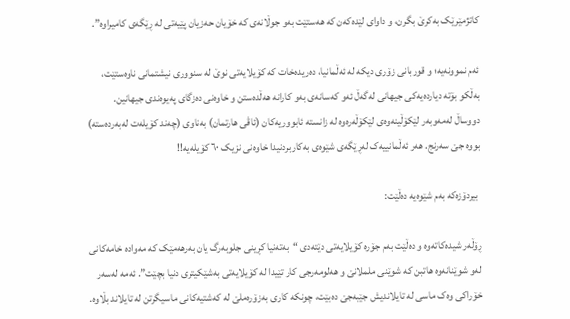کاتژمێرێک بەکرێ بگرن، و داوای لێدەکەن کە هەستێت بەو جوڵانەی کە خۆیان حەزیان پێیەتی لە ڕێگەی کامیراوە”.

ئەم نموونەیە؛ و قوربانی زۆری دیکە لە ئەڵمانیا، دەریدەخات کە کۆیلایەتی نوێ لە سنووری نیشتمانی ناوەستێت، بەڵکو بۆتە دیاردەیەکی جیهانی لەگەڵ ئەو کەسانەی بەو کارانە هەڵدەستن و خاوەنی دەزگای پەیوەندی جیهانین. دووساڵ لەمەوبەر لێکۆڵینەوەی لێکۆڵەرەوە لە زانستە ئابووریەکان (ئاڤی هارتمان) بەناوی (چەند کۆیلەت لەبەردەستە) بووە جێ سەرنج. هەر ئەڵمانییەک لەڕێگەی شێوەی بەکاربردنیدا خاوەنی نزیک ٦٠ کۆیلەیە!!

 بیردۆزەکە بەم شێوەیە دەڵێت:

ڕۆڵەر شیدەکاتەوە و دەڵێت بەم جۆرە کۆیلایەتی دێتەدی “بەتەنیا کڕینی جلوبەرگ یان بەرهەمێک کە مەوادە خامەکانی لەو شوێنانەوە هاتبن کە شوێنی ململانێ و هەلومەرجی کار تێیدا لە کۆیلایەتی بەشێکیتری دنیا بچێت”. ئەمە لەسەر خۆراکی وەک ماسی لە تایلاندیش جێبەجێ دەبێت، چونکە کاری بەزۆرەملێ لە کەشتیەکانی ماسیگرتن لە تایلاند بڵاوە.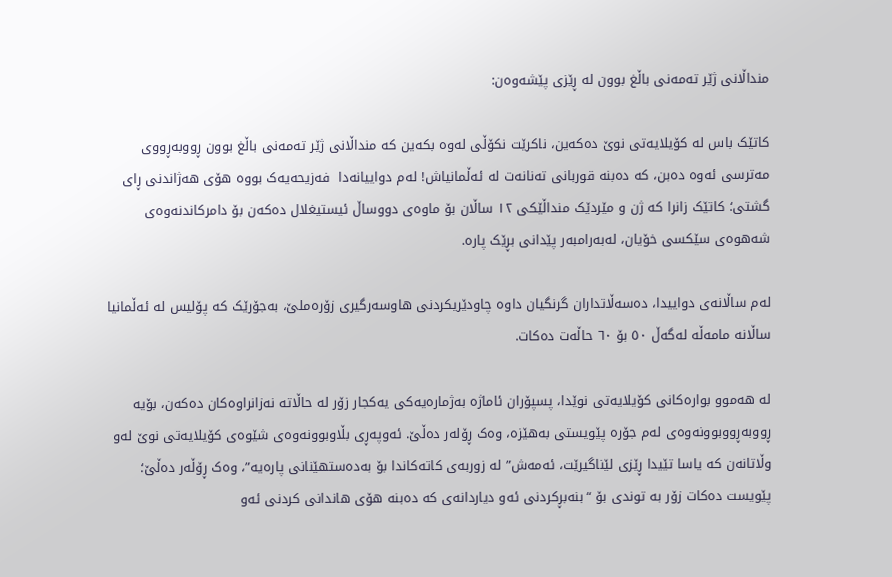منداڵانی ژێر تەمەنی باڵغ بوون لە ڕێزی پێشەوەن:

کاتێک باس لە کۆیلایەتی نوێ دەکەین، ناکرێت نکۆڵی لەوە بکەین کە منداڵانی ژێر تەمەنی باڵغ بوون ڕووبەڕووی مەترسی ئەوە دەبن، کە دەبنە قوربانی تەنانەت لە ئەڵمانیاش! لەم دواییانەدا  فەزیحەیەک بووە هۆی هەژاندنی ڕای گشتی؛ کاتێک زانرا کە ژن و مێردێک منداڵێکی ١٢ ساڵان بۆ ماوەی دووساڵ ئیستیغلال دەکەن بۆ دامرکاندنەوەی شەهوەی سێکسی خۆیان، لەبەرامبەر پێدانی بڕێک پارە.

لەم ساڵانەی دواییدا، دەسەڵاتداران گرنگیان داوە چاودێریکردنی هاوسەرگیری زۆرەملێ، بەجۆرێک کە پۆلیس لە ئەڵمانیا ساڵانە مامەڵە لەگەڵ ٥٠ بۆ ٦٠ حاڵەت دەکات.

لە هەموو بوارەکانی کۆیلایەتی نوێدا، پسپۆران ئاماژە بەژمارەیەکی یەکجار زۆر لە حاڵاتە نەزانراوەکان دەکەن، بۆیە ڕووبەڕووبوونەوەی لەم جۆرە پێویستی بەهێزە، وەک ڕۆلەر دەڵێ. ئەوپەڕی بڵاوبوونەوەی شێوەی کۆیلایەتی نوێ لەو وڵاتانەن کە یاسا تێیدا ڕێزی لێناگیرێت، ئەمەش” لە زوربەی کاتەکاندا بۆ بەدەستهێنانی پارەیە”، وەک ڕۆڵەر دەڵێ؛ پێویست دەکات زۆر بە توندی بۆ “بنەبڕکردنی ئەو دیاردانەی کە دەبنە هۆی هاندانی کردنی ئەو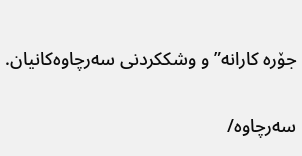جۆرە کارانە” و وشککردنی سەرچاوەکانیان.

سەرچاوە/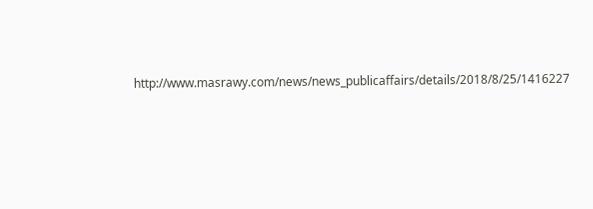http://www.masrawy.com/news/news_publicaffairs/details/2018/8/25/1416227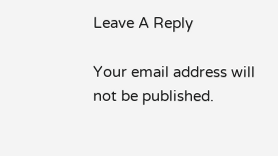Leave A Reply

Your email address will not be published.